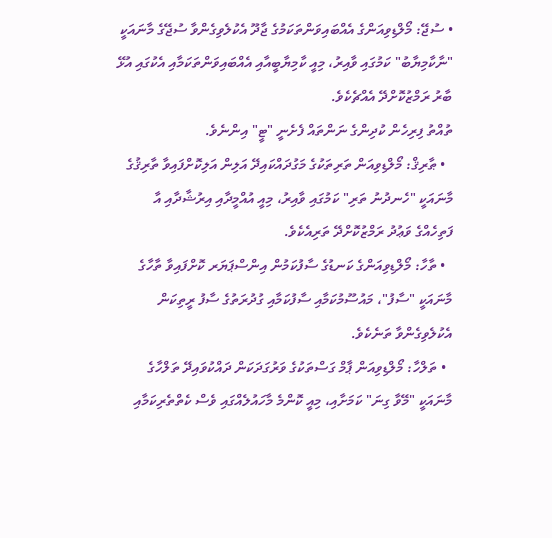• ސުޖޭ: މޯލްޑިވިއަންގެ އެއްބައިވަންތަކަމުގެ ޖާދޫ އެކުލެވިގެންވާ ސުޖޭގެ މާނައަކީ "ނާކާމިޔާބު" ކަމުގައި ވާއިރު، މިއީ ކާމިޔާބީއާއި އެއްބައިވަންތަކަމާއި އެކުގައި އުޅޭ ބާރު ރަމްޒުކޮށްދޭ އެއްޗެކެވެ.
ތުއްތު ފިރިހެން ކުދިންގެ ނަންތައް ފެށެނީ "ޓީ" އިންނެވެ.
  • ޠާރިޤް: މޯލްޑިވިއަން ތަރިތަކުގެ މަގުދައްކައިދޭ އަލިން އަލިކޮށްފައިވާ ތާރިޤުގެ މާނައަކީ "ހެނދުނު ތަރި" ކަމުގައި ވާއިރު، މިއީ އުއްމީދާއި އިރުޝާދާއި އާ ފަތިހެއްގެ ވަޢުދު ރަމްޒުކޮށްދޭ ތަރިއެކެވެ.
  • ތާހާ: މޯލްޑިވިއަންގެ ކަނޑުގެ ސާފުކަމުން އިންސްޕަޔަރ ކޮށްފައިވާ ތާހާގެ މާނައަކީ "ސާފު"، މައުސޫމުކަމާއި ސާފުކަމާއި ގުދުރަތުގެ ސާފު ރީތިކަން އެކުލެވިގެންވާ ތަނެކެވެ.
  • ތަލްހާ: މޯލްޑިވިއަން ޕާމް ގަސްތަކުގެ ވަރުގަދަކަން ދައްކުވައިދޭ ތަލްހާގެ މާނައަކީ "މޭވާ ގިނަ" ކަމަށާއި، މިއީ ކޮންމެ މާހައުލެއްގައި ވެސް ކެތްތެރިކަމާއި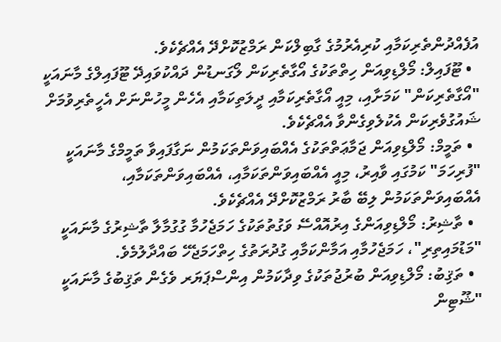އުފެއްދުންތެރިކަމާއި ކުރިއެރުމުގެ ގާބިލްކަން ރަމްޒުކޮށްދޭ އެއްޗެކެވެ.
  • ޓޫފައިލް: މޯލްޑިވިއަން ހިތްތަކުގެ އޯގާތެރިކަން ލޯގަނޑުން ދައްކުވައިދޭ ޓޫފައިލްގެ މާނައަކީ "އޯގާތެރިކަން" ކަމަށާއި، މިއީ އޯގާތެރިކަމާއި ދީލަތިކަމާއި އެހެން މީހުންނަށް އެހީތެރިވުމަށް ޝައުގުވެރިކަން އެކުލެވިގެންވާ އެއްޗެކެވެ.
  • ތަމީމް: މޯލްޑިވިއަން ޖަމާޢަތްތަކުގެ އެއްބައިވަންތަކަމުން ނަގާފައިވާ ތަމީމްގެ މާނައަކީ "ފުރިހަމަ" ކަމުގައި ވާއިރު، މިއީ އެއްބައިވަންތަކަމާއި، އެއްބައިވަންތަކަމާއި، އެއްބައިވަންތަކަމުން ލިބޭ ބާރު ރަމްޒުކޮށްދޭ އެއްޗެކެވެ.
  • ތާޝިރު: މޯލްޑިވިއަންގެ އިރުއޮއްސޭ ވަގުތުތަކުގެ ހަމަޖެހުމާ ގުގުމާލާ ތާޝިރުގެ މާނައަކީ "މަޑުމައިތިރި"، ހަމަޖެހުމާއި އަމާންކަމާއި ގުދުރަތުގެ ހިތްހަމަޖެހޭ ބައްދާލުމެވެ.
  • ތަޤިބު: މޯލްޑިވިއަން ބުރުޖުތަކުގެ ވިދާކަމުން އިންސްޕަޔަރ ވެގެން ތަޤިބުގެ މާނައަކީ "ޝޫޓިން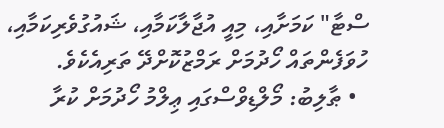ސްޓާ" ކަމަށާއި، މިއީ އުޖާލާކަމާއި، ޝައުގުވެރިކަމާއި، ހުވަފެންތައް ހޯދުމަށް ރަމްޒުކޮށްދޭ ތަރިއެކެވެ.
  • ޠާލިބު: މޯލްޑިވްސްގައި ޢިލްމު ހޯދުމަށް ކުރާ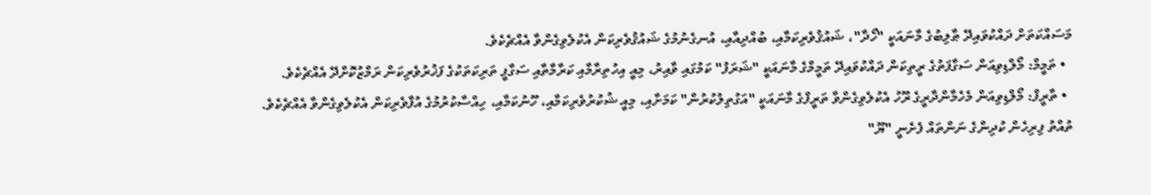މަސައްކަތަށް ދައްކުވައިދޭ ޠާލިބުގެ މާނައަކީ "ހޯދާ"، ޝައުޤުވެރިކަމާއި، ބުއްދިއާއި، އުނގެނުމުގެ ޝައުޤުވެރިކަން އެކުލެވިގެންވާ އެއްޗެކެވެ.
  • ތަމީމް: މޯލްޑިވިއަން ސަގާފަތުގެ ރީތިކަން ދައްކުވައިދޭ ތަމީމްގެ މާނައަކީ "ޝަރަފު" ކަމުގައި ވާއިރު، މިއީ އިހުތިރާމާއި ކަރާމާތާއި ސަގާފީ ތަރިކަތަކުގެ ފަޚުރުވެރިކަން ރަމްޒުކޮށްދޭ އެއްޗެކެވެ.
  • ތާރީފް: މޯލްޑިވިއަން މެހެމާންދާރީގެ ރޫހު އެކުލެވިގެންވާ ތަރީފްގެ މާނައަކީ "އަގުތިލުކުރުން" ކަމަށާއި، މިއީ ޝުކުރުވެރިކަމާއި، ހޫނުކަމާއި، ހިއްސާކުރުމުގެ އުފާވެރިކަން އެކުލެވިގެންވާ އެއްޗެކެވެ.
ތުއްތު ފިރިހެން ކުދިންގެ ނަންތައް ފެށެނީ "ޔޫ"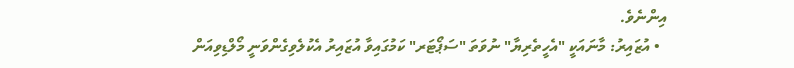އިންނެވެ.
  • އުޒައިރު: މާނައަކީ "އެހީތެރިޔާ" ނުވަތަ "ސަޕޯޓަރ" ކަމުގައިވާ އުޒައިރު އެކުލެވިގެންވަނީ މޯލްޑިވިއަން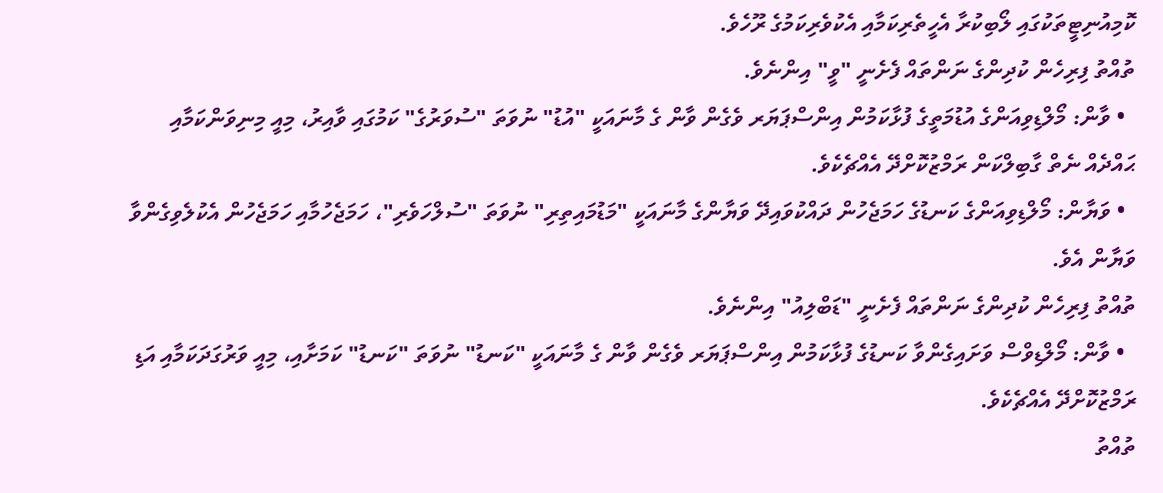ކޮމިއުނިޓީތަކުގައި ލޯބިކުރާ އެހީތެރިކަމާއި އެކުވެރިކަމުގެ ރޫހެވެ.
ތުއްތު ފިރިހެން ކުދިންގެ ނަންތައް ފެށެނީ "ވީ" އިންނެވެ.
  • ވާން: މޯލްޑިވިއަންގެ އުޑުމަތީގެ ފުޅާކަމުން އިންސްޕަޔަރ ވެގެން ވާން ގެ މާނައަކީ "އުޑު" ނުވަތަ "ސުވަރުގެ" ކަމުގައި ވާއިރު، މިއީ މިނިވަންކަމާއި ޙައްދެއް ނެތް ގާބިލްކަން ރަމްޒުކޮށްދޭ އެއްޗެކެވެ.
  • ވަޔާން: މޯލްޑިވިއަންގެ ކަނޑުގެ ހަމަޖެހުން ދައްކުވައިދޭ ވަޔާންގެ މާނައަކީ "މަޑުމައިތިރި" ނުވަތަ "ސުލްހަވެރި"، ހަމަޖެހުމާއި ހަމަޖެހުން އެކުލެވިގެންވާ ވަޔާން އެވެ.
ތުއްތު ފިރިހެން ކުދިންގެ ނަންތައް ފެށެނީ "ޑަބްލިއު" އިންނެވެ.
  • ވާން: މޯލްޑިވްސް ވަށައިގެންވާ ކަނޑުގެ ފުޅާކަމުން އިންސްޕަޔަރ ވެގެން ވާން ގެ މާނައަކީ "ކަނޑު" ނުވަތަ "ކަނޑު" ކަމަށާއި، މިއީ ވަރުގަދަކަމާއި އަޑި ރަމްޒުކޮށްދޭ އެއްޗެކެވެ.
ތުއްތު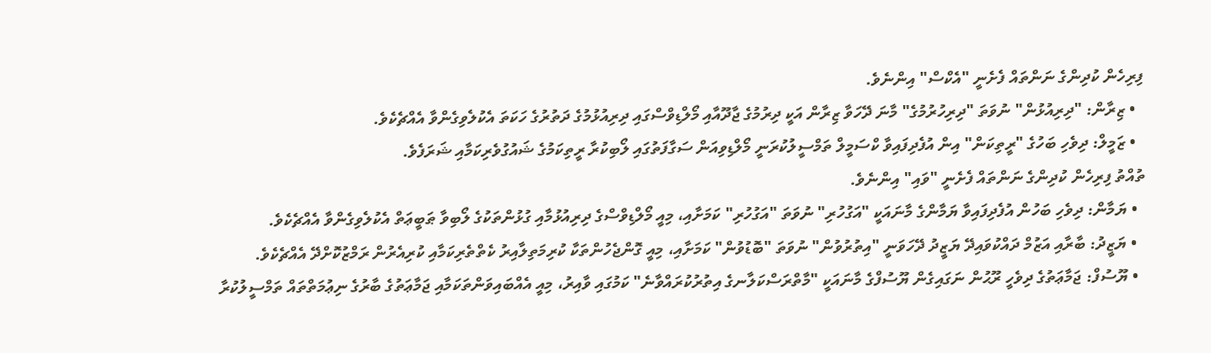ފިރިހެން ކުދިންގެ ނަންތައް ފެށެނީ "އެކްސް" އިންނެވެ.
  • ޒިރާން: "ދިރިއުޅުން" ނުވަތަ "ދިރިހުރުމުގެ" މާނަ ދޭހަވާ ޒިރާން އަކީ ދިރުމުގެ ޖާދޫއާއި މޯލްޑިވްސްގައި ދިރިއުޅުމުގެ ދަތުރުގެ ހަކަތަ އެކުލެވިގެންވާ އެއްޗެކެވެ.
  • ޒަމީލް: ދިވެހި ބަހުގެ "ރީތިކަން" އިން އުފެދިފައިވާ ކްސަމީލް ތަމްސީލުކުރަނީ މޯލްޑިވިއަން ސަގާފަތުގައި ލޯބިކުރާ ރީތިކަމުގެ ޝައުގުވެރިކަމާއި ޝަރަފެވެ.
ތުއްތު ފިރިހެން ކުދިންގެ ނަންތައް ފެށެނީ "ވައި" އިންނެވެ.
  • ޔަމާން: ދިވެހި ބަހުން އުފެދިފައިވާ ޔަމާންގެ މާނައަކީ "އަގުހުރި" ނުވަތަ "އަގުހުރި" ކަމަށާއި، މިއީ މޯލްޑިވްސްގެ ދިރިއުޅުމާއި ގުޅުންތަކުގެ ލޯބިވާ ޠަބީޢަތް އެކުލެވިގެންވާ އެއްޗެކެވެ.
  • ޔަޒީދު: ބާރާއި އަޒުމް ދައްކުވައިދޭ ޔަޒީދު ދޭހަވަނީ "އިތުރުވުން" ނުވަތަ "ބޮޑުވުން" ކަމަށާއި، މިއީ ގޮންޖެހުންތަކާ ކުރިމަތިލާއިރު ކެތްތެރިކަމާއި ކުރިއެރުން ރަމްޒުކޮށްދޭ އެއްޗެކެވެ.
  • ޔޫސުފް: ޖަމާޢަތުގެ ދިވެހީ ރޫޙުން ނަގައިގެން ޔޫސުފްގެ މާނައަކީ "މާތްރަސްކަލާނގެ އިތުރުކުރައްވާނެ" ކަމުގައި ވާއިރު، މިއީ އެއްބައިވަންތަކަމާއި ޖަމާޢަތުގެ ބާރުގެ ނިޢުމަތްތައް ތަމްސީލުކުރާ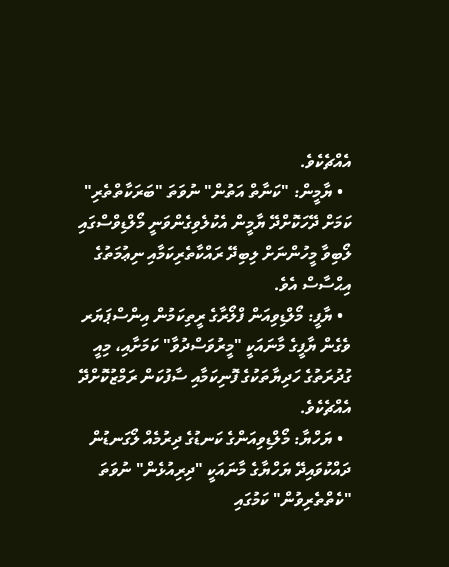އެއްޗެކެވެ.
  • ޔާމީން: "ކަނާތް އަތުން" ނުވަތަ "ބަރަކާތްތެރި" ކަމަށް ދޭހަކޮށްދޭ ޔާމީން އެކުލެވިގެންވަނީ މޯލްޑިވްސްގައި ލޯބިވާ މީހުންނަށް ލިބިދޭ ރައްކާތެރިކަމާއި ނިޢުމަތުގެ އިޙްސާސް އެވެ.
  • ޔާފީ: މޯލްޑިވިއަން ފްލޯރާގެ ރީތިކަމުން އިންސްޕަޔަރ ވެގެން ޔާފީގެ މާނައަކީ "މީރުވަސްދުވާ" ކަމަށާއި، މިއީ ގުދުރަތުގެ ހަދިޔާތަކުގެ ފޮނިކަމާއި ސާފުކަން ރަމްޒުކޮށްދޭ އެއްޗެކެވެ.
  • ޔަހްޔާ: މޯލްޑިވިއަންގެ ކަނޑުގެ ދިރުމެއް ލޯގަނޑުން ދައްކުވައިދޭ ޔަހްޔާގެ މާނައަކީ "ދިރިއުޅެން" ނުވަތަ "ކެތްތެރިވުން" ކަމުގައި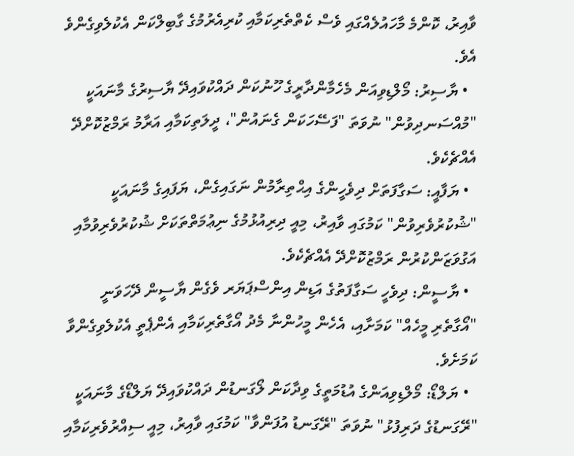ވާއިރު، ކޮންމެ މާހައުލެއްގައި ވެސް ކެތްތެރިކަމާއި ކުރިއެރުމުގެ ގާބިލްކަން އެކުލެވިގެންވެ އެވެ.
  • ޔާސިރު: މޯލްޑިވިއަން މެހެމާންދާރީގެ ހޫނުކަން ދައްކުވައިދޭ ޔާސިރުގެ މާނައަކީ "މުއްސަނދިވުން" ނުވަތަ "ފަސޭހަކަން ގެނައުން"، ދީލަތިކަމާއި އަރާމު ރަމްޒުކޮށްދޭ އެއްޗެކެވެ.
  • ޔަފާއީ: ސަގާފަތަށް ދިވެހީންގެ އިޙްތިރާމުން ނަގައިގެން، ޔަފައިގެ މާނައަކީ "ޝުކުރުވެރިވުން" ކަމުގައި ވާއިރު، މިއީ ދިރިއުޅުމުގެ ނިޢުމަތްތަކަށް ޝުކުރުވެރިވުމާއި އަގުވަޒަންކުރުން ރަމްޒުކޮށްދޭ އެއްޗެކެވެ.
  • ޔާސީން: ދިވެހީ ސަގާފަތުގެ އަޑިން އިންސްޕަޔަރ ވެގެން ޔާސީން ދޭހަވަނީ "އޯގާތެރި މީހެއް" ކަމަށާއި، އެހެން މީހުންނާ މެދު އޯގާތެރިކަމާއި އެންޕެތީ އެކުލެވިގެންވާ ކަމަށެވެ.
  • ޔަލްޑޯ: މޯލްޑިވިއަންގެ އުޑުމަތީގެ ވިދާކަން ލޯގަނޑުން ދައްކުވައިދޭ ޔަލްޑޯގެ މާނައަކީ "ރޭގަނޑުގެ ދަރިފުޅު" ނުވަތަ "ރޭގަނޑު އުފަންވާ" ކަމުގައި ވާއިރު، މިއީ ސިއްރުވެރިކަމާއި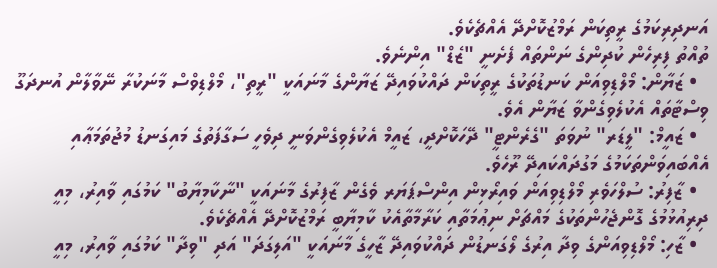އަނދިރިކަމުގެ ރީތިކަން ރަމްޒުކޮށްދޭ އެއްޗެކެވެ.
ތުއްތު ފިރިހެން ކުދިންގެ ނަންތައް ފެށެނީ "ޒެޑް" އިންނެވެ.
  • ޒަޔާން: މޯލްޑިވިއަން ކަނޑުތަކުގެ ރީތިކަން ދައްކުވައިދޭ ޒަޔާންގެ މާނައަކީ "ރީތި"، މޯލްޑިވްސް މާނަކުރާ ނޭވާލާން އުނދަގޫ ވިސްޓާތައް އެކުލެވިގެންވާ ޒަޔާން އެވެ.
  • ޒައީމް: "ލީޑަރ" ނުވަތަ "ގެރެންޓީ" ދޭހަކޮށްދީ، ޒައީމް އެކުލެވިގެންވަނީ ދިވެހީ ސަގާފަތުގެ މައިގަނޑު މުޖުތަމަޢާއި އެއްބައިވަންތަކަމުގެ މަގުދައްކައިދޭ ރޫހެވެ.
  • ޒާފިރު: ސުލްހަވެރި މޯލްޑިވިއަން ވައިރޯޅިން އިންސްޕަޔަރ ވެގެން ޒާފިރުގެ މާނައަކީ "ނާކާމިޔާބު" ކަމުގައި ވާއިރު، މިއީ ދިރިއުޅުމުގެ ގޮންޖެހުންތަކުގެ މައްޗަށް ނިޢުމަތާއި ކަރާމާތާއެކު ކާމިޔާބީ ރަމްޒުކޮށްދޭ އެއްޗެކެވެ.
  • ޒާހި: މޯލްޑިވިއަންގެ ވިދާ އިރުގެ ލޯގަނޑުން ދައްކުވައިދޭ ޒާހީގެ މާނައަކީ "އަލިގަދަ" އަދި "ވިދާ" ކަމުގައި ވާއިރު، މިއީ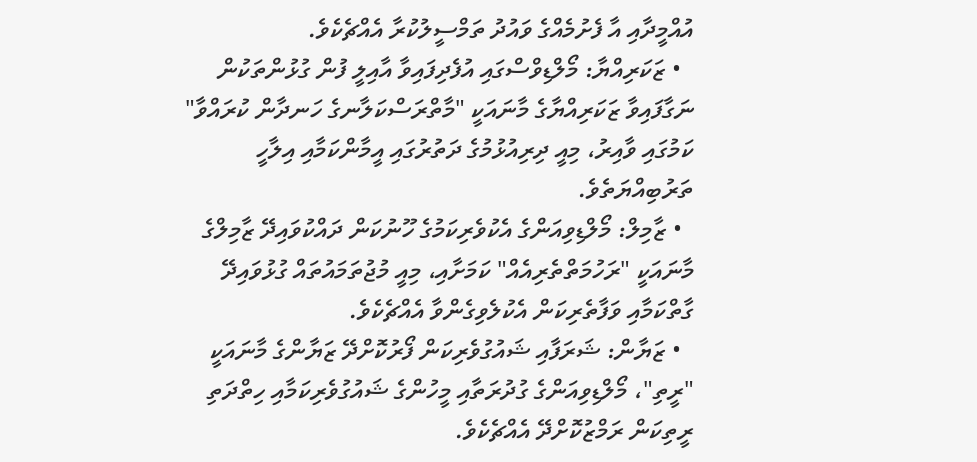އުއްމީދާއި އާ ފެށުމެއްގެ ވައުދު ތަމްސީލުކުރާ އެއްޗެކެވެ.
  • ޒަކަރިއްޔާ: މޯލްޑިވްސްގައި އުފެދިފައިވާ އާއިލީ ފުން ގުޅުންތަކުން ނަގާފައިވާ ޒަކަރިއްޔާގެ މާނައަކީ "މާތްރަސްކަލާނގެ ހަނދާން ކުރައްވާ" ކަމުގައި ވާއިރު، މިއީ ދިރިއުޅުމުގެ ދަތުރުގައި އީމާންކަމާއި އިލާހީ ތަރުބިއްޔަތެވެ.
  • ޒާމިލް: މޯލްޑިވިއަންގެ އެކުވެރިކަމުގެ ހޫނުކަން ދައްކުވައިދޭ ޒާމިލްގެ މާނައަކީ "ރަހުމަތްތެރިއެއް" ކަމަށާއި، މިއީ މުޖުތަމައުތައް ގުޅުވައިދޭ ގާތްކަމާއި ވަފާތެރިކަން އެކުލެވިގެންވާ އެއްޗެކެވެ.
  • ޒަޔާން: ޝަރަފާއި ޝައުގުވެރިކަން ފޯރުކޮށްދޭ ޒަޔާންގެ މާނައަކީ "ރީތި"، މޯލްޑިވިއަންގެ ގުދުރަތާއި މީހުންގެ ޝައުގުވެރިކަމާއި ހިތްދަތި ރީތިކަން ރަމްޒުކޮށްދޭ އެއްޗެކެވެ.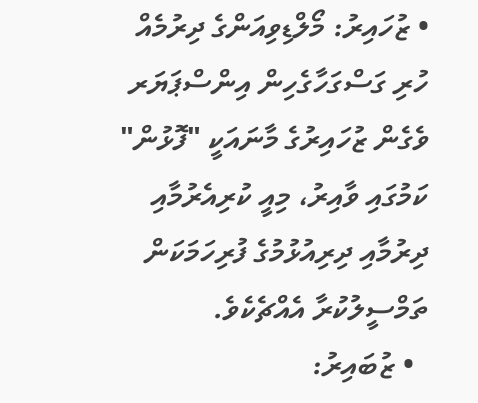• ޒުހައިރު: މޯލްޑިވިއަންގެ ދިރުމެއް ހުރި ގަސްގަހާގެހިން އިންސްޕަޔަރ ވެގެން ޒުހައިރުގެ މާނައަކީ "ފޮޅުން" ކަމުގައި ވާއިރު، މިއީ ކުރިއެރުމާއި ދިރުމާއި ދިރިއުޅުމުގެ ފުރިހަމަކަން ތަމްސީލުކުރާ އެއްޗެކެވެ.
  • ޒުބައިރު: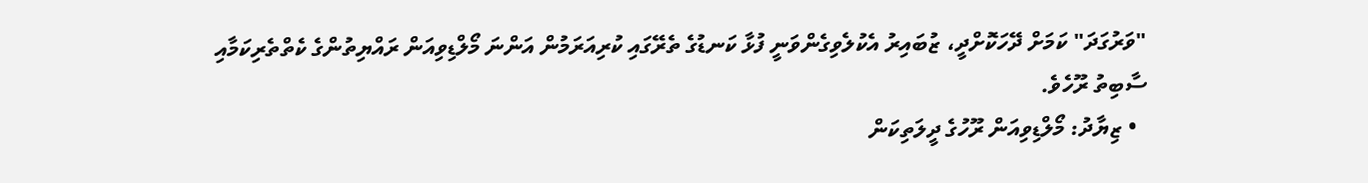"ވަރުގަދަ" ކަމަށް ދޭހަކޮށްދީ، ޒުބައިރު އެކުލެވިގެންވަނީ ފުޅާ ކަނޑުގެ ތެރޭގައި ކުރިއަރަމުން އަންނަ މޯލްޑިވިއަން ރައްޔިތުންގެ ކެތްތެރިކަމާއި ސާބިތު ރޫހެވެ.
  • ޒިޔާދު: މޯލްޑިވިއަން ރޫހުގެ ދީލަތިކަން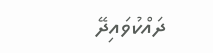ދައްކުވައިދޭ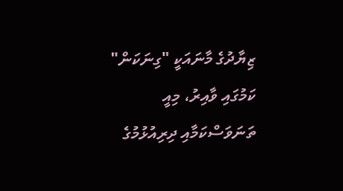ޒިޔާދުގެ މާނައަކީ "ގިނަކަން" ކަމުގައި ވާއިރު، މިއީ ތަނަވަސްކަމާއި ދިރިއުޅުމުގެ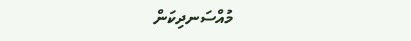މުއްސަނދިކަން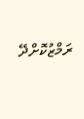ރަމްޒުކޮށްދޭ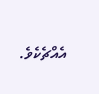އެއްޗެކެވެ.